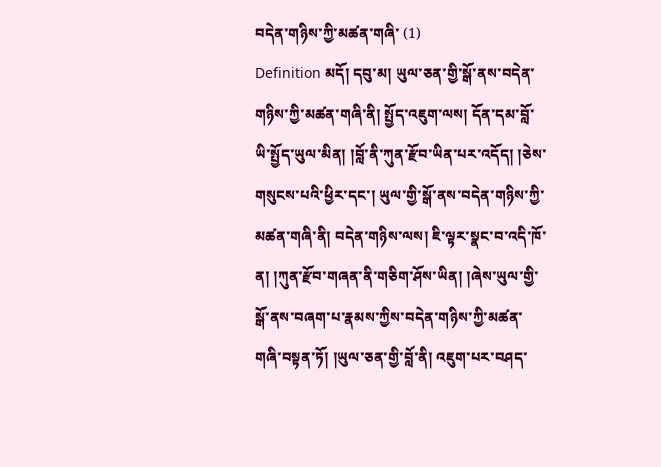བདེན་གཉིས་ཀྱི་མཚན་གཞི་ (1)
Definition མདོ། དབུ་མ། ཡུལ་ཅན་གྱི་སྒོ་ནས་བདེན་གཉིས་ཀྱི་མཚན་གཞི་ནི། སྤྱོད་འཇུག་ལས། དོན་དམ་བློ་ཡི་སྤྱོད་ཡུལ་མིན། །བློ་ནི་ཀུན་རྫོབ་ཡིན་པར་འདོད། །ཅེས་གསུངས་པའི་ཕྱིར་དང་། ཡུལ་གྱི་སྒོ་ནས་བདེན་གཉིས་ཀྱི་མཚན་གཞི་ནི། བདེན་གཉིས་ལས། ཇི་ལྟར་སྣང་བ་འདི་ཁོ་ན། །ཀུན་རྫོབ་གཞན་ནི་གཅིག་ཤོས་ཡིན། །ཞེས་ཡུལ་གྱི་སྒོ་ནས་བཞག་པ་རྣམས་ཀྱིས་བདེན་གཉིས་ཀྱི་མཚན་གཞི་བསྟན་ཏོ། །ཡུལ་ཅན་གྱི་བློ་ནི། འཇུག་པར་བཤད་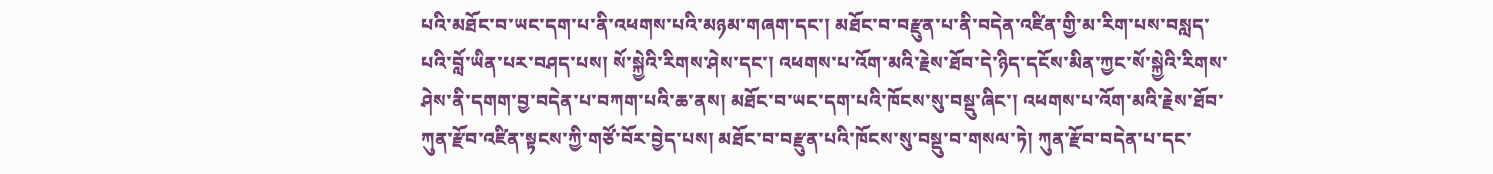པའི་མཐོང་བ་ཡང་དག་པ་ནི་འཕགས་པའི་མཉམ་གཞག་དང་། མཐོང་བ་བརྫུན་པ་ནི་བདེན་འཛིན་གྱི་མ་རིག་པས་བསླད་པའི་བློ་ཡིན་པར་བཤད་པས། སོ་སྐྱེའི་རིགས་ཤེས་དང་། འཕགས་པ་འོག་མའི་རྗེས་ཐོབ་དེ་ཉིད་དངོས་མིན་ཀྱང་སོ་སྐྱེའི་རིགས་ཤེས་ནི་དགག་བྱ་བདེན་པ་བཀག་པའི་ཆ་ནས། མཐོང་བ་ཡང་དག་པའི་ཁོངས་སུ་བསྡུ་ཞིང་། འཕགས་པ་འོག་མའི་རྗེས་ཐོབ་ཀུན་རྫོབ་འཛིན་སྟངས་ཀྱི་གཙོ་བོར་བྱེད་པས། མཐོང་བ་བརྫུན་པའི་ཁོངས་སུ་བསྡུ་བ་གསལ་ཏེ། ཀུན་རྫོབ་བདེན་པ་དང་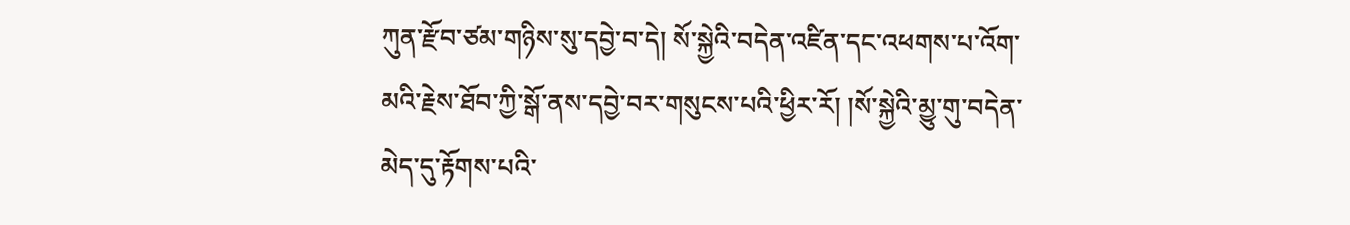ཀུན་རྫོབ་ཙམ་གཉིས་སུ་དབྱེ་བ་དེ། སོ་སྐྱེའི་བདེན་འཛིན་དང་འཕགས་པ་འོག་མའི་རྗེས་ཐོབ་ཀྱི་སྒོ་ནས་དབྱེ་བར་གསུངས་པའི་ཕྱིར་རོ། །སོ་སྐྱེའི་མྱུ་གུ་བདེན་མེད་དུ་རྟོགས་པའི་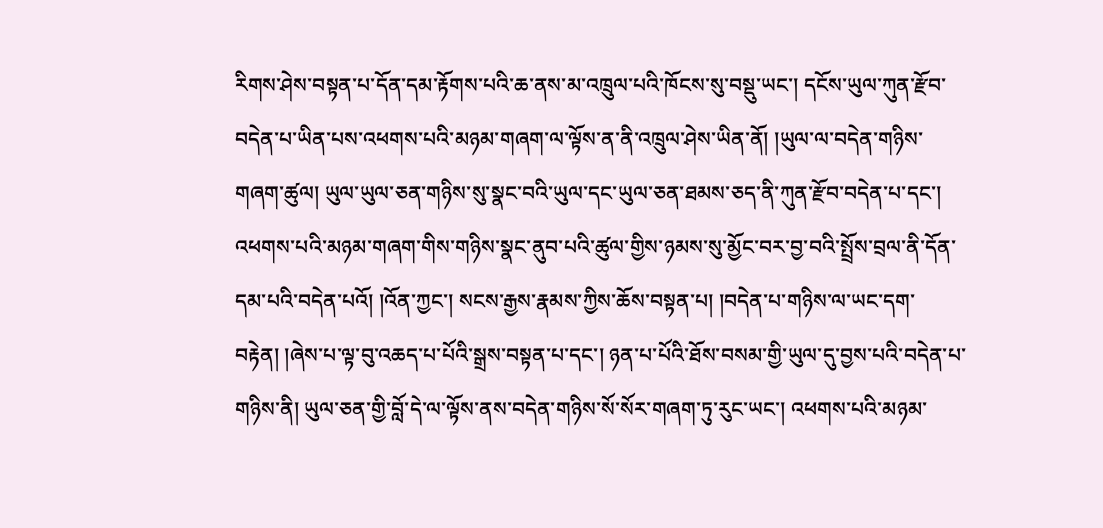རིགས་ཤེས་བསྟན་པ་དོན་དམ་རྟོགས་པའི་ཆ་ནས་མ་འཁྲུལ་པའི་ཁོངས་སུ་བསྡུ་ཡང་། དངོས་ཡུལ་ཀུན་རྫོབ་བདེན་པ་ཡིན་པས་འཕགས་པའི་མཉམ་གཞག་ལ་ལྟོས་ན་ནི་འཁྲུལ་ཤེས་ཡིན་ནོ། །ཡུལ་ལ་བདེན་གཉིས་གཞག་ཚུལ། ཡུལ་ཡུལ་ཅན་གཉིས་སུ་སྣང་བའི་ཡུལ་དང་ཡུལ་ཅན་ཐམས་ཅད་ནི་ཀུན་རྫོབ་བདེན་པ་དང་། འཕགས་པའི་མཉམ་གཞག་གིས་གཉིས་སྣང་ནུབ་པའི་ཚུལ་གྱིས་ཉམས་སུ་མྱོང་བར་བྱ་བའི་སྤྲོས་བྲལ་ནི་དོན་དམ་པའི་བདེན་པའོ། །འོན་ཀྱང་། སངས་རྒྱས་རྣམས་ཀྱིས་ཆོས་བསྟན་པ། །བདེན་པ་གཉིས་ལ་ཡང་དག་བརྟེན། །ཞེས་པ་ལྟ་བུ་འཆད་པ་པོའི་སྒྲས་བསྟན་པ་དང་། ཉན་པ་པོའི་ཐོས་བསམ་གྱི་ཡུལ་དུ་བྱས་པའི་བདེན་པ་གཉིས་ནི། ཡུལ་ཅན་གྱི་བློ་དེ་ལ་ལྟོས་ནས་བདེན་གཉིས་སོ་སོར་གཞག་ཏུ་རུང་ཡང་། འཕགས་པའི་མཉམ་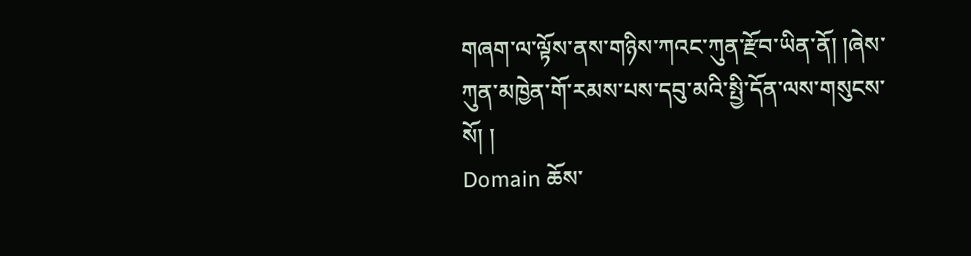གཞག་ལ་ལྟོས་ནས་གཉིས་ཀའང་ཀུན་རྫོབ་ཡིན་ནོ། །ཞེས་ཀུན་མཁྱེན་གོ་རམས་པས་དབུ་མའི་སྤྱི་དོན་ལས་གསུངས་སོ། །
Domain ཆོས་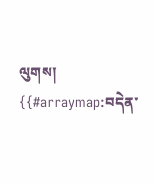ལུགས།
{{#arraymap:བདེན་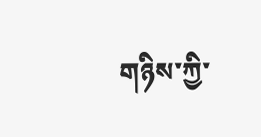གཉིས་ཀྱི་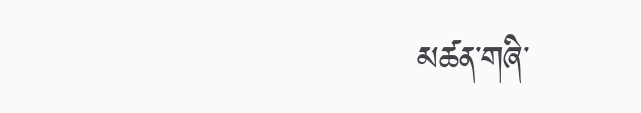མཚན་གཞི་